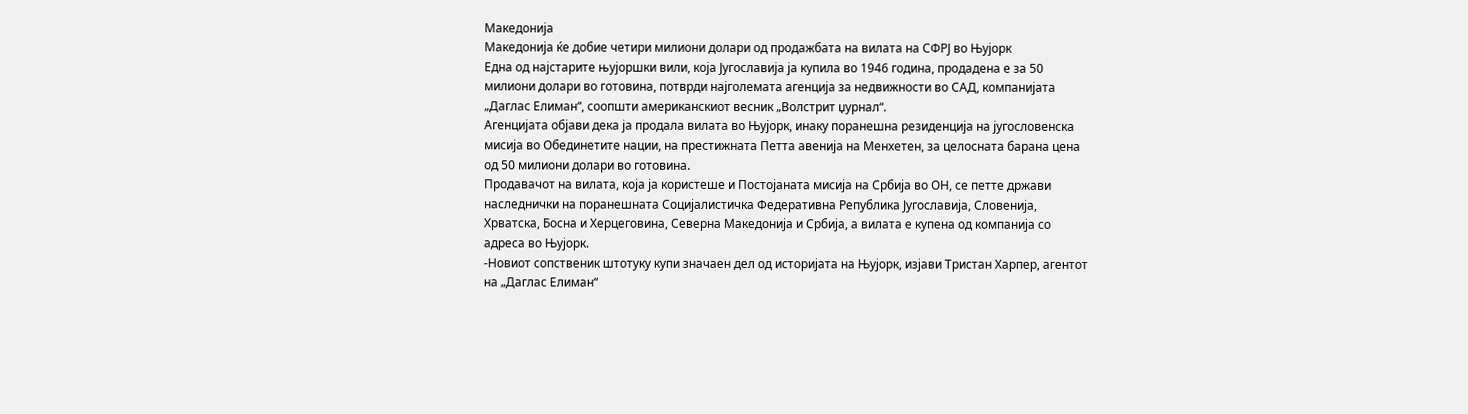Македонија
Македонија ќе добие четири милиони долари од продажбата на вилата на СФРЈ во Њујорк
Една од најстарите њујоршки вили, која Југославија ја купила во 1946 година, продадена е за 50 милиони долари во готовина, потврди најголемата агенција за недвижности во САД, компанијата „Даглас Елиман“, соопшти американскиот весник „Волстрит џурнал“.
Агенцијата објави дека ја продала вилата во Њујорк, инаку поранешна резиденција на југословенска мисија во Обединетите нации, на престижната Петта авенија на Менхетен, за целосната барана цена од 50 милиони долари во готовина.
Продавачот на вилата, која ја користеше и Постојаната мисија на Србија во ОН, се петте држави наследнички на поранешната Социјалистичка Федеративна Република Југославија, Словенија, Хрватска, Босна и Херцеговина, Северна Македонија и Србија, а вилата е купена од компанија со адреса во Њујорк.
-Новиот сопственик штотуку купи значаен дел од историјата на Њујорк, изјави Тристан Харпер, агентот на „Даглас Елиман“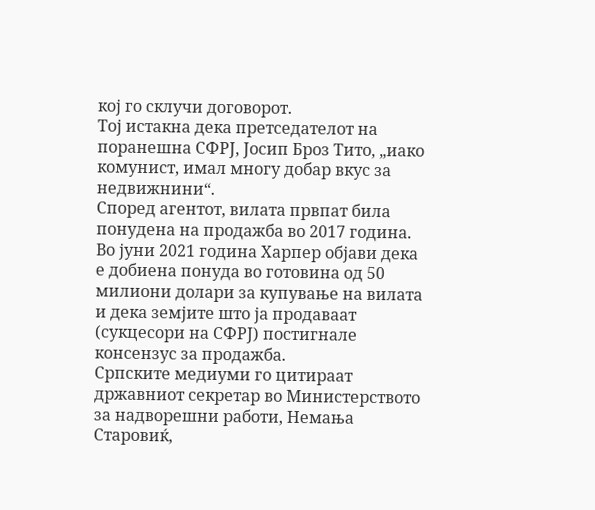кој го склучи договорот.
Тој истакна дека претседателот на поранешна СФРЈ, Јосип Броз Тито, „иако комунист, имал многу добар вкус за недвижнини“.
Според агентот, вилата првпат била понудена на продажба во 2017 година.
Во јуни 2021 година Харпер објави дека е добиена понуда во готовина од 50 милиони долари за купување на вилата и дека земјите што ја продаваат (сукцесори на СФРЈ) постигнале консензус за продажба.
Српските медиуми го цитираат државниот секретар во Министерството за надворешни работи, Немања Старовиќ,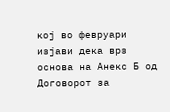кој во февруари изјави дека врз основа на Анекс Б од Договорот за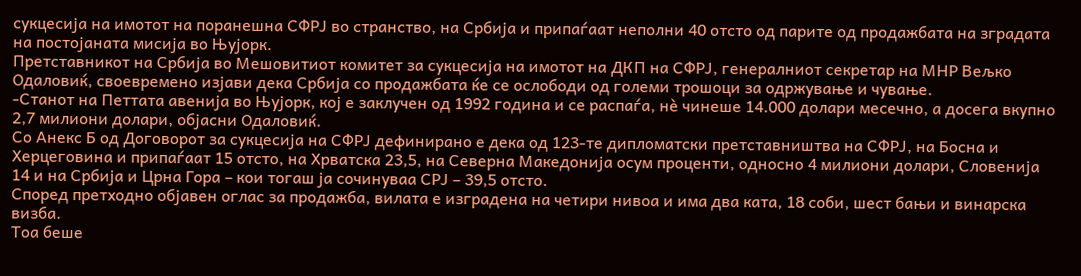сукцесија на имотот на поранешна СФРЈ во странство, на Србија и припаѓаат неполни 40 отсто од парите од продажбата на зградата на постојаната мисија во Њујорк.
Претставникот на Србија во Мешовитиот комитет за сукцесија на имотот на ДКП на СФРЈ, генералниот секретар на МНР Вељко Одаловиќ, своевремено изјави дека Србија со продажбата ќе се ослободи од големи трошоци за одржување и чување.
-Станот на Петтата авенија во Њујорк, кој е заклучен од 1992 година и се распаѓа, нè чинеше 14.000 долари месечно, а досега вкупно 2,7 милиони долари, објасни Одаловиќ.
Со Анекс Б од Договорот за сукцесија на СФРЈ дефинирано е дека од 123-те дипломатски претставништва на СФРЈ, на Босна и Херцеговина и припаѓаат 15 отсто, на Хрватска 23,5, на Северна Македонија осум проценти, односно 4 милиони долари, Словенија 14 и на Србија и Црна Гора – кои тогаш ја сочинуваа СРЈ – 39,5 отсто.
Според претходно објавен оглас за продажба, вилата е изградена на четири нивоа и има два ката, 18 соби, шест бањи и винарска визба.
Тоа беше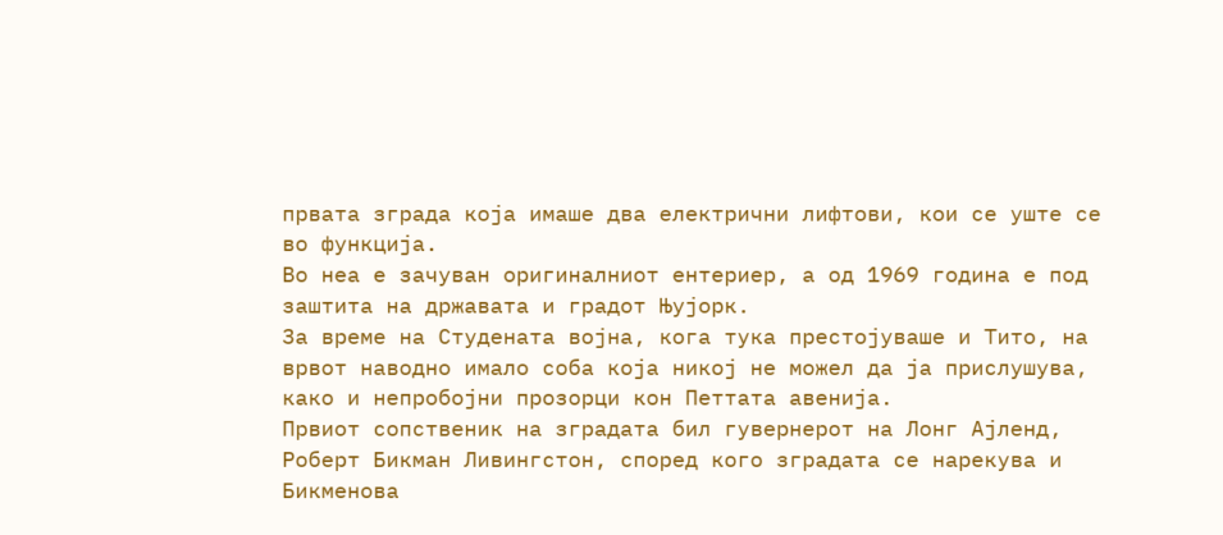првата зграда која имаше два електрични лифтови, кои се уште се во функција.
Во неа е зачуван оригиналниот ентериер, а од 1969 година е под заштита на државата и градот Њујорк.
За време на Студената војна, кога тука престојуваше и Тито, на врвот наводно имало соба која никој не можел да ја прислушува, како и непробојни прозорци кон Петтата авенија.
Првиот сопственик на зградата бил гувернерот на Лонг Ајленд, Роберт Бикман Ливингстон, според кого зградата се нарекува и Бикменова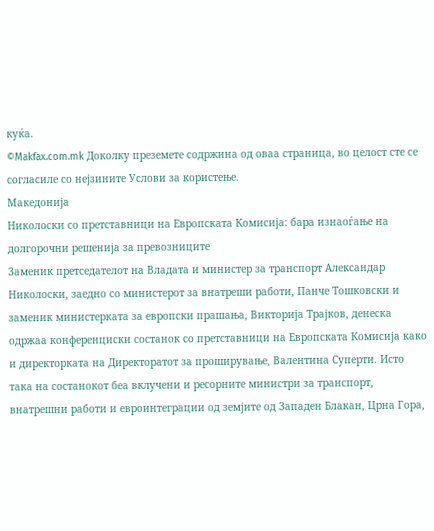куќа.
©Makfax.com.mk Доколку преземете содржина од оваа страница, во целост сте се согласиле со нејзините Услови за користење.
Македонија
Николоски со претставници на Европската Комисија: бара изнаоѓање на долгорочни решенија за превозниците
Заменик претседателот на Владата и министер за транспорт Александар Николоски, заедно со министерот за внатреши работи, Панче Тошковски и заменик министерката за европски прашања, Викторија Трајков, денеска одржаа конференциски состанок со претставници на Европската Комисија како и директорката на Директоратот за проширување, Валентина Суперти. Исто така на состанокот беа вклучени и ресорните министри за транспорт, внатрешни работи и евроинтеграции од земјите од Западен Блакан, Црна Гора,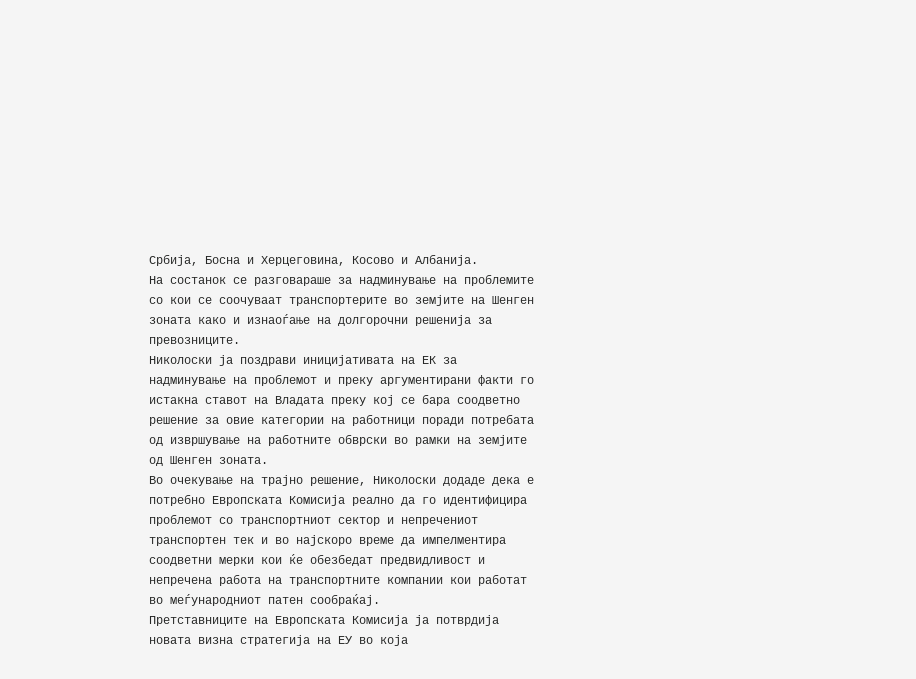Србија, Босна и Херцеговина, Косово и Албанија.
На состанок се разговараше за надминување на проблемите со кои се соочуваат транспортерите во земјите на Шенген зоната како и изнаоѓање на долгорочни решенија за превозниците.
Николоски ја поздрави иницијативата на ЕК за надминување на проблемот и преку аргументирани факти го истакна ставот на Владата преку кој се бара соодветно решение за овие категории на работници поради потребата од извршување на работните обврски во рамки на земјите од Шенген зоната.
Во очекување на трајно решение, Николоски додаде дека е потребно Европската Комисија реално да го идентифицира проблемот со транспортниот сектор и непречениот транспортен тек и во најскоро време да импелментира соодветни мерки кои ќе обезбедат предвидливост и непречена работа на транспортните компании кои работат во меѓународниот патен сообраќај.
Претставниците на Европската Комисија ја потврдија новата визна стратегија на ЕУ во која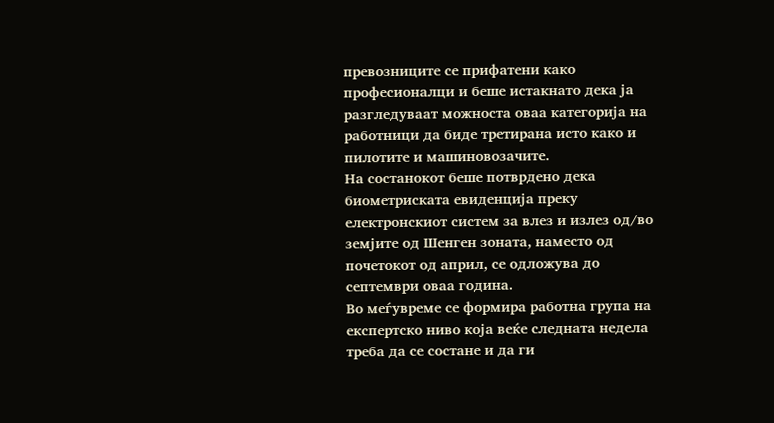превозниците се прифатени како професионалци и беше истакнато дека ја разгледуваат можноста оваа категорија на работници да биде третирана исто како и пилотите и машиновозачите.
На состанокот беше потврдено дека биометриската евиденција преку електронскиот систем за влез и излез од/во земјите од Шенген зоната, наместо од почетокот од април, се одложува до септември оваа година.
Во меѓувреме се формира работна група на експертско ниво која веќе следната недела треба да се состане и да ги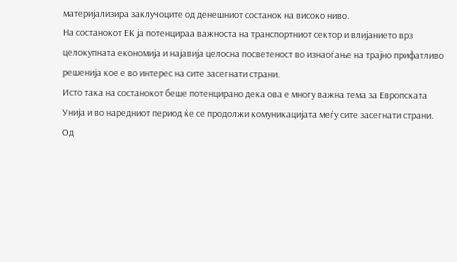материјализира заклучоците од денешниот состанок на високо ниво.
На состанокот ЕК ја потенцираа важноста на транспортниот сектор и влијанието врз целокупната економија и најавија целосна посветеност во изнаоѓање на трајно прифатливо решенија кое е во интерес на сите засегнати страни.
Исто така на состанокот беше потенцирано дека ова е многу важна тема за Европската Унија и во наредниот период ќе се продолжи комуникацијата меѓу сите засегнати страни.
Од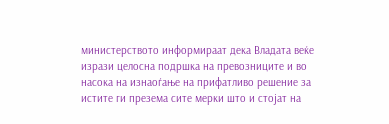министерството информираат дека Владата веќе изрази целосна подршка на превозниците и во насока на изнаоѓање на прифатливо решение за истите ги презема сите мерки што и стојат на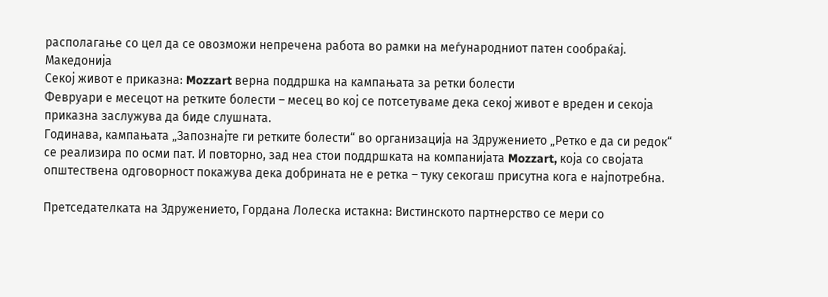располагање со цел да се овозможи непречена работа во рамки на меѓународниот патен сообраќај.
Македонија
Секој живот е приказна: Mozzart верна поддршка на кампањата за ретки болести
Февруари е месецот на ретките болести – месец во кој се потсетуваме дека секој живот е вреден и секоја приказна заслужува да биде слушната.
Годинава, кампањата „Запознајте ги ретките болести“ во организација на Здружението „Ретко е да си редок“ се реализира по осми пат. И повторно, зад неа стои поддршката на компанијата Mozzart, која со својата општествена одговорност покажува дека добрината не е ретка – туку секогаш присутна кога е најпотребна.

Претседателката на Здружението, Гордана Лолеска истакна: Вистинското партнерство се мери со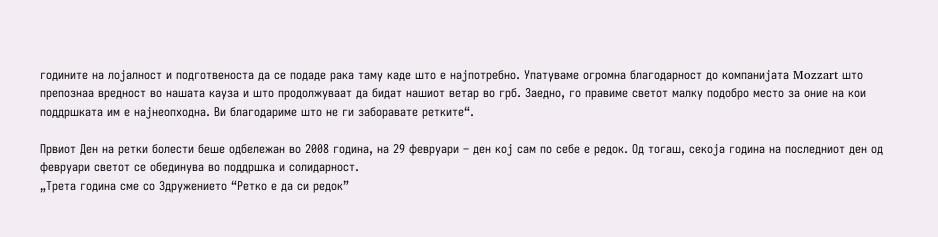годините на лојалност и подготвеноста да се подаде рака таму каде што е најпотребно. Упатуваме огромна благодарност до компанијата Mozzart што препознаа вредност во нашата кауза и што продолжуваат да бидат нашиот ветар во грб. Заедно, го правиме светот малку подобро место за оние на кои поддршката им е најнеопходна. Ви благодариме што не ги заборавате ретките“.

Првиот Ден на ретки болести беше одбележан во 2008 година, на 29 февруари – ден кој сам по себе е редок. Од тогаш, секоја година на последниот ден од февруари светот се обединува во поддршка и солидарност.
„Трета година сме со Здружението “Ретко е да си редок”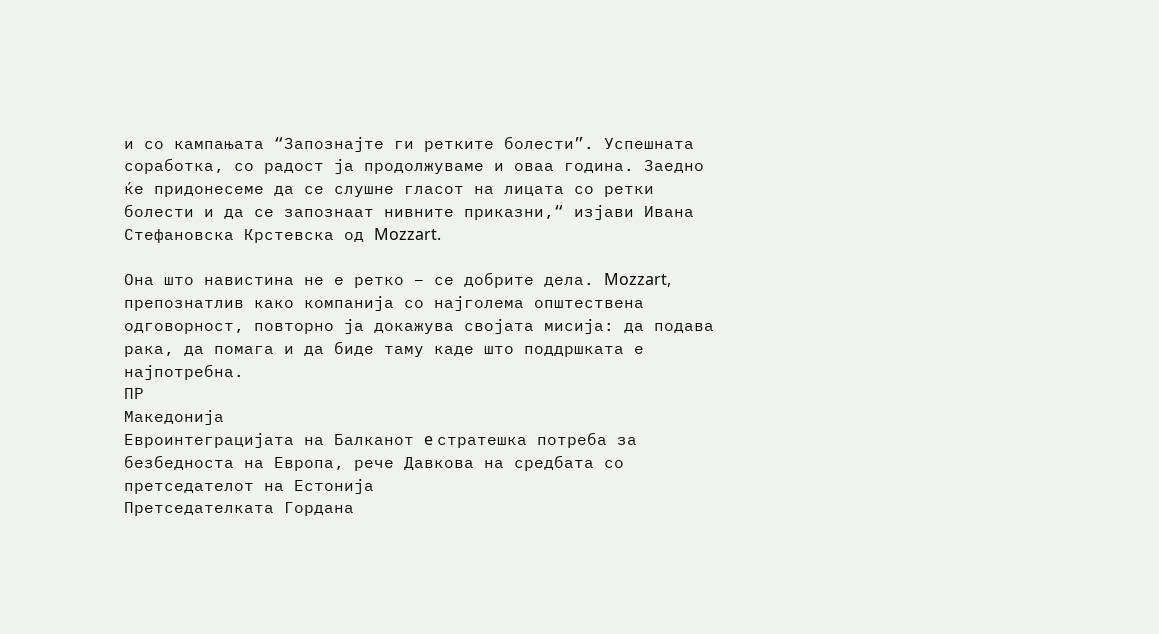и со кампањата “Запознајте ги ретките болести”. Успешната соработка, со радост ја продолжуваме и оваа година. Заедно ќе придонесеме да се слушне гласот на лицата со ретки болести и да се запознаат нивните приказни,“ изјави Ивана Стефановска Крстевска од Mozzart.

Она што навистина не е ретко – се добрите дела. Mozzart, препознатлив како компанија со најголема општествена одговорност, повторно ја докажува својата мисија: да подава рака, да помага и да биде таму каде што поддршката е најпотребна.
ПР
Македонија
Eвроинтеграцијата на Балканот e стратешка потреба за безбедноста на Европа, рече Давкова на средбата со претседателот на Естонија
Претседателката Гордана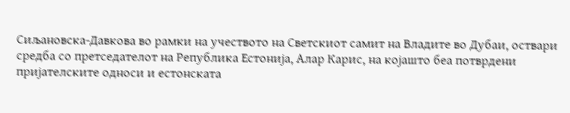Сиљановска-Давкова во рамки на учеството на Светскиот самит на Владите во Дубаи, оствари средба со претседателот на Република Естонија, Алар Карис, на којашто беа потврдени пријателските односи и естонската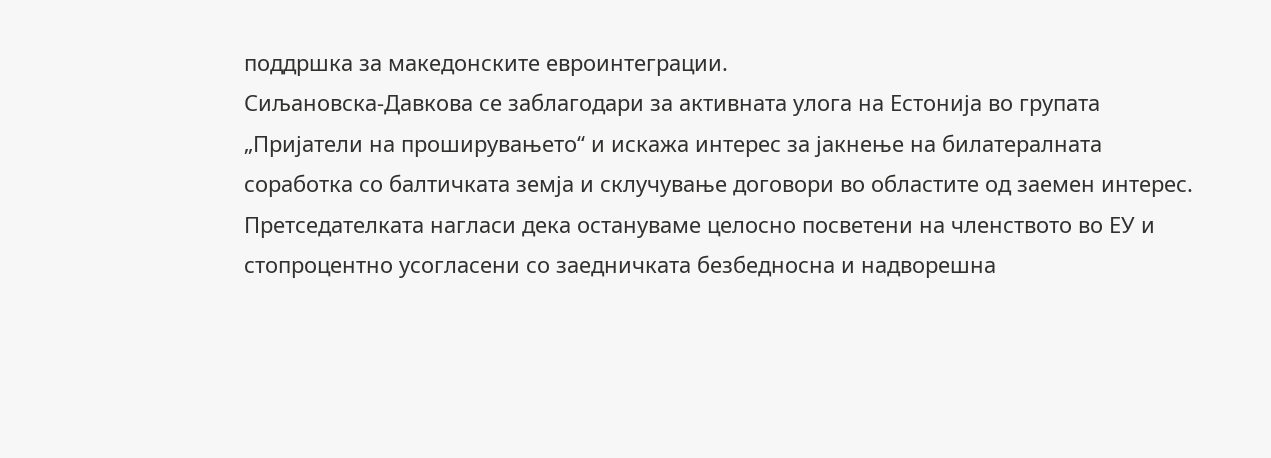поддршка за македонските евроинтеграции.
Сиљановска-Давкова се заблагодари за активната улога на Естонија во групата „Пријатели на проширувањето“ и искажа интерес за јакнење на билатералната соработка со балтичката земја и склучување договори во областите од заемен интерес.
Претседателката нагласи дека остануваме целосно посветени на членството во ЕУ и стопроцентно усогласени со заедничката безбедносна и надворешна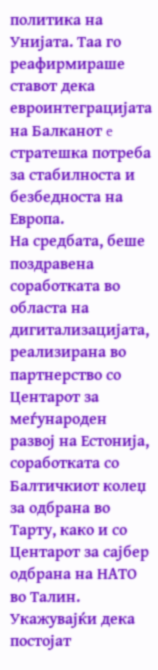политика на Унијата. Таа го реафирмираше ставот дека евроинтеграцијата на Балканот e стратешка потреба за стабилноста и безбедноста на Европа.
На средбата, беше поздравена соработката во областа на дигитализацијата, реализирана во партнерство со Центарот за меѓународен развој на Естонија, соработката со Балтичкиот колеџ за одбрана во Тарту, како и со Центарот за сајбер одбрана на НАТО во Талин.
Укажувајќи дека постојат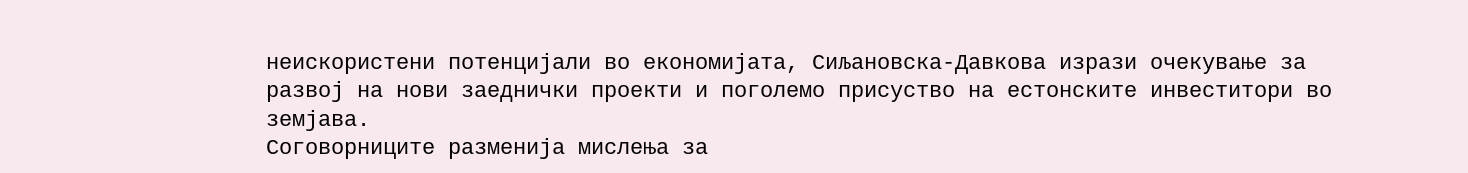неискористени потенцијали во економијата, Сиљановска-Давкова изрази очекување за развој на нови заеднички проекти и поголемо присуство на естонските инвеститори во земјава.
Соговорниците разменија мислења за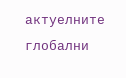актуелните глобални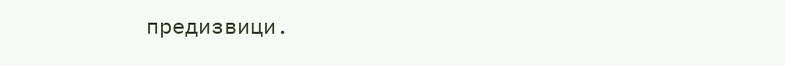предизвици.